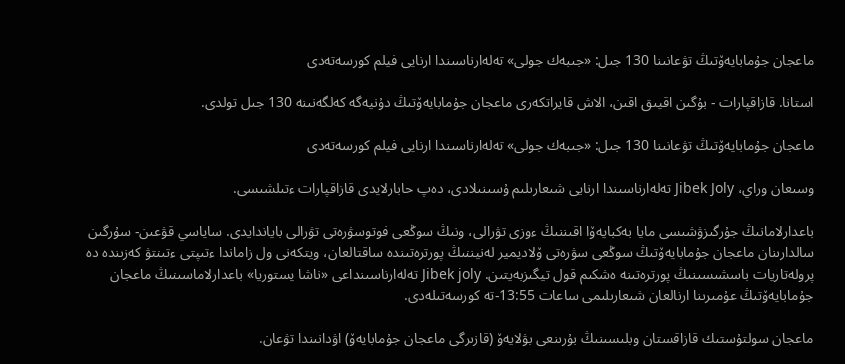ماعجان جۇمابايەۆتىڭ تۋعانىنا 130 جىل: «جىبەك جولى» تەلەارناسىندا ارنايى فيلم كورسەتەدى

استانا. قازاقپارات - بۇگىن اقيىق اقىن، الاش قايراتكەرى ماعجان جۇمابايەۆتىڭ دۇنيەگە كەلگەنىنە 130 جىل تولدى.

ماعجان جۇمابايەۆتىڭ تۋعانىنا 130 جىل: «جىبەك جولى» تەلەارناسىندا ارنايى فيلم كورسەتەدى

وسىعان وراي، Jibek Joly تەلەارناسىندا ارنايى شىعارىلىم ۇسىنىلادى، دەپ حابارلايدى قازاقپارات ءتىلشىسى.

باعدارلامانىڭ جۇرگىزۋشىسى مايا بەكبايەۆا اقىننىڭ ءوزى تۋرالى، ونىڭ سوڭعى فوتوسۋرەتى تۋرالى باياندايدى. ساياسي قۋعىن- سۇرگىن سالدارىنان ماعجان جۇمابايەۆتىڭ سوڭعى سۋرەتى ۆلاديمير لەنيننىڭ پورترەتىندە ساقتالعان، ويتكەنى ول زاماندا ءتىپتى ءتىنتۋ كەزىندە دە پرولەتاريات باسشىسىنىڭ پورترەتىنە ەشكىم قول تيگىزبەيتىن. Jibek joly تەلەارناسىنداعى «ناشا يستوريا» باعدارلاماسىنىڭ ماعجان جۇمابايەۆتىڭ عۇمىرىنا ارنالعان شىعارىلىمى ساعات 13:55-تە كورسەتىلەدى.

ماعجان سولتۇستىك قازاقستان وبلىسىنىڭ بۇرىنعى بۋلايەۆ (قازىرگى ماعجان جۇمابايەۆ) اۋدانىندا تۋعان.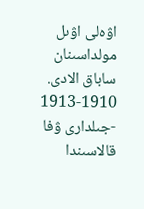اۋەلى اۋىل مولداسىنان ساباق الادى. 1910-1913 -جىلدارى ۋفا قالاسىندا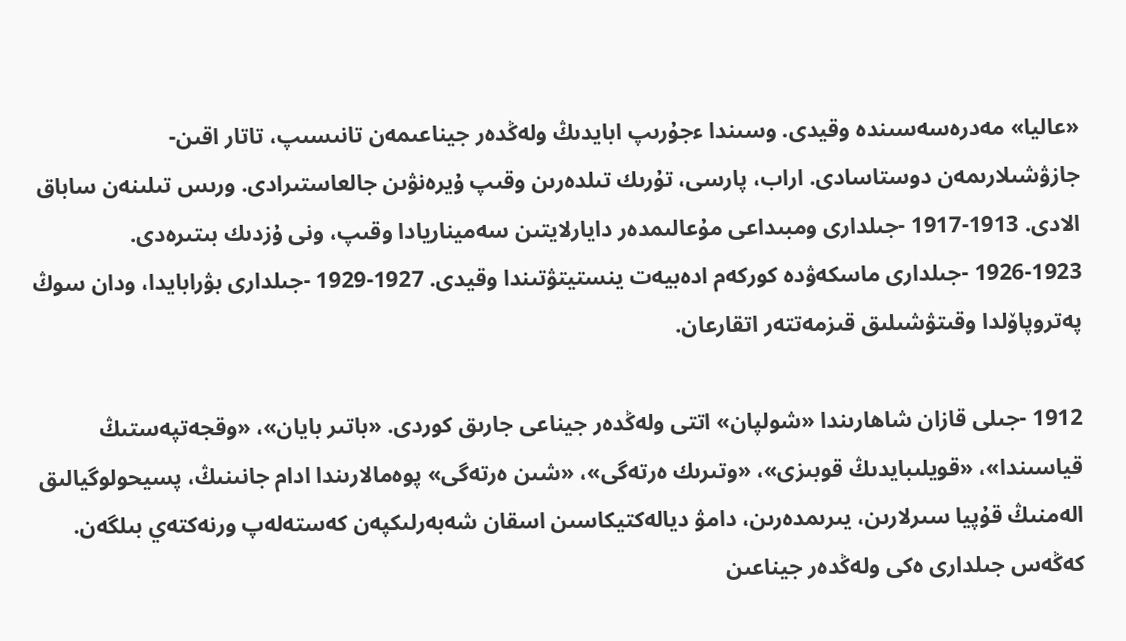«عاليا» مەدرەسەسىندە وقيدى. وسىندا ءجۇرىپ ابايدىڭ ولەڭدەر جيناعىمەن تانىسىپ، تاتار اقىن- جازۋشىلارىمەن دوستاسادى. اراب، پارسى، تۇرىك تىلدەرىن وقىپ ۇيرەنۋىن جالعاستىرادى. ورىس تىلىنەن ساباق الادى. 1913-1917 -جىلدارى ومبىداعى مۇعالىمدەر دايارلايتىن سەميناريادا وقىپ، ونى ۇزدىك بىتىرەدى. 1923-1926 -جىلدارى ماسكەۋدە كوركەم ادەبيەت ينستيتۋتىندا وقيدى. 1927-1929 -جىلدارى بۋرابايدا، ودان سوڭ پەتروپاۆلدا وقىتۋشىلىق قىزمەتتەر اتقارعان.

1912 -جىلى قازان شاھارىندا «شولپان» اتتى ولەڭدەر جيناعى جارىق كوردى. «باتىر بايان»، «وقجەتپەستىڭ قياسىندا»، «قويلىبايدىڭ قوبىزى»، «وتىرىك ەرتەگى»، «شىن ەرتەگى» پوەمالارىندا ادام جانىنىڭ، پسيحولوگيالىق الەمنىڭ قۇپيا سىرلارىن، يىرىمدەرىن، دامۋ ديالەكتيكاسىن اسقان شەبەرلىكپەن كەستەلەپ ورنەكتەي بىلگەن. كەڭەس جىلدارى ەكى ولەڭدەر جيناعىن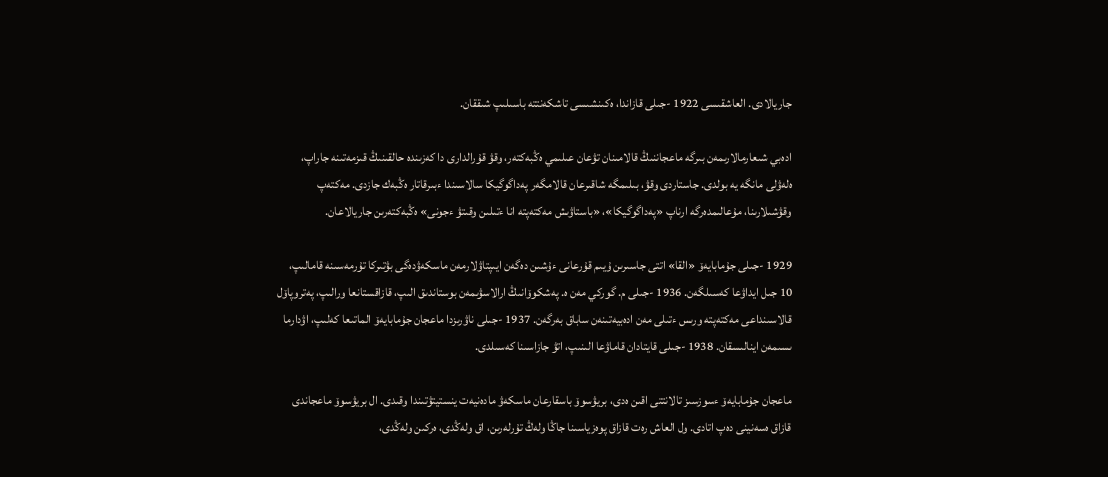جاريالادى. العاشقىسى 1922 -جىلى قازاندا، ەكىنشىسى تاشكەنتتە باسىلىپ شىققان.

ادەبي شىعارمالارىمەن بىرگە ماعجاننىڭ قالامىنان تۋعان عىلىمي ەڭبەكتەر، وقۋ قۇرالدارى دا كەزىندە حالقىنىڭ قىزمەتىنە جاراپ، ەلەۋلى مانگە يە بولدى. جاستاردى وقۋ، بىلىمگە شاقىرعان قالامگەر پەداگوگيكا سالاسىندا ءبىرقاتار ەڭبەك جازدى. مەكتەپ وقۋشىلارىنا، مۇعالىمدەرگە ارناپ «پەداگوگيكا»، «باستاۋىش مەكتەپتە انا ءتىلىن وقىتۋ ءجونى» ەڭبەكتەرىن جاريالاعان.

1929 -جىلى جۇمابايەۆ «القا» اتتى جاسىرىن ۇيىم قۇرعانى ءۇشىن دەگەن ايىپتاۋلارمەن ماسكەۋدەگى بۋتىركا تۇرمەسىنە قامالىپ، 10 جىل ايداۋعا كەسىلگەن. 1936 -جىلى م. گوركي مەن ە. پەشكوۆانىڭ ارالاسۋىمەن بوستاندىق الىپ، قازاقستانعا ورالىپ، پەتروپاۆل قالاسىنداعى مەكتەپتە ورىس ءتىلى مەن ادەبيەتىنەن ساباق بەرگەن. 1937 -جىلى ناۋرىزدا ماعجان جۇمابايەۆ الماتىعا كەلىپ، اۋدارما ىسىمەن اينالىسقان. 1938 -جىلى قايتادان قاماۋعا الىنىپ، اتۋ جازاسىنا كەسىلدى.

ماعجان جۇمابايەۆ ءسوزسىز تالانتتى اقىن ەدى، بريۋسوۆ باسقارعان ماسكەۋ مادەنيەت ينستيتۋتىندا وقىدى. ال بريۋسوۆ ماعجاندى قازاق ەسەنينى دەپ اتادى. ول العاش رەت قازاق پوەزياسىنا جاڭا ولەڭ تۇرلەرىن، اق ولەڭدى، ەركىن ولەڭدى،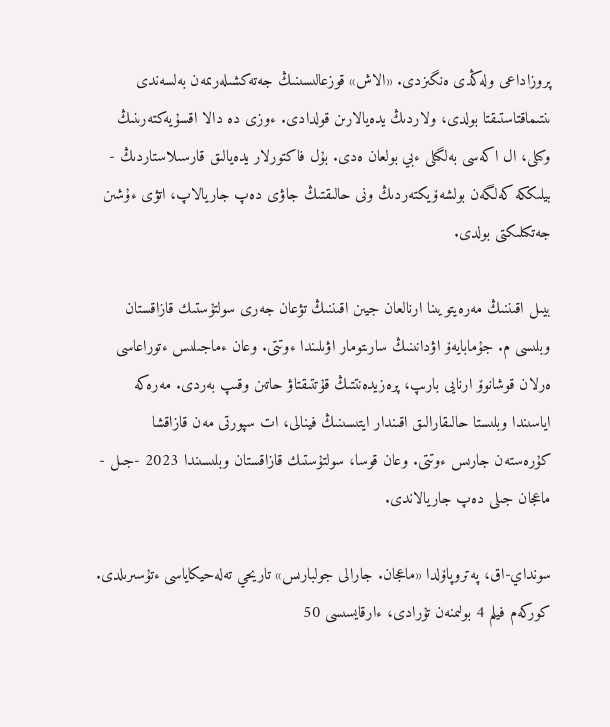پروزاداعى ولەڭدى ەنگىزدى. «الاش» قوزعالىسىنىڭ جەتەكشىلەرىمەن بەلسەندى ىنتىماقتاستىقتا بولدى، ولاردىڭ يدەيالارىن قولدادى. ءوزى دە دالا اقسۇيەكتەرىنىڭ وكىلى، ال اكەسى بەلگىلى ءبي بولعان ەدى. بۇل فاكتورلار يدەيالىق قارسىلاستاردىڭ - بيلىككە كەلگەن بولشەۆيكتەردىڭ ونى حالىقتىڭ جاۋى دەپ جاريالاپ، اتۋى ءۇشىن جەتكىلىكتى بولدى.

بيىل اقىننىڭ مەرەيتويىنا ارنالعان جيىن اقىننىڭ تۋعان جەرى سولتۇستىك قازاقستان وبلىسى م. جۇمابايەۆ اۋدانىنىڭ سارىتومار اۋىلىندا ءوتتى. وعان ءماجىلىس ءتوراعاسى ەرلان قوشانوۆ ارنايى بارىپ، پرەزيدەنتتىڭ قۇتتىقتاۋ حاتىن وقىپ بەردى. مەرەكە اياسىندا وبلىستا حالىقارالىق اقىندار ايتىسىنىڭ فينالى، ات سپورتى مەن قازاقشا كۇرەستەن جارىس ءوتتى. وعان قوسا، سولتۇستىك قازاقستان وبلىسىندا 2023 -جىل - ماعجان جىلى دەپ جاريالاندى.

سونداي-اق، پەتروپاۆلدا «ماعجان. جارالى جولبارىس» تاريحي تەلەحيكاياسى ءتۇسىرىلدى. كوركەم فيلم 4 بولىمنەن تۇرادى، ءارقايسىسى 50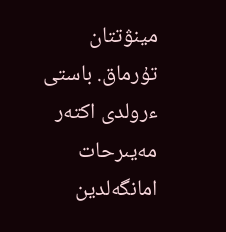مينۋتتان تۇرماق. باستى ءرولدى اكتەر مەيىرحات امانگەلدين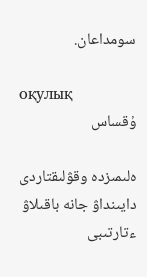سومداعان.

оқулық
ۇقساس

ەلىمىزدە وقۋلىقتاردى دايىنداۋ جانە باقىلاۋ ءتارتىبى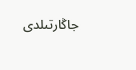جاڭارتىلدى